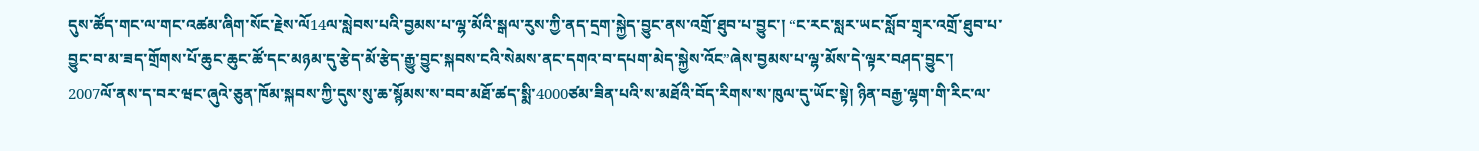དུས་ཚོད་གང་ལ་གང་འཚམ་ཞིག་སོང་རྗེས་ལོ14ལ་སླེབས་པའི་བྱམས་པ་ལྷ་མོའི་སྒལ་རུས་ཀྱི་ནད་དྲག་སྐྱེད་བྱུང་ནས་འགྲོ་ཐུབ་པ་བྱུང་། “ང་རང་སླར་ཡང་སློབ་གྲྭར་འགྲོ་ཐུབ་པ་བྱུང་བ་མ་ཟད་གྲོགས་པོ་ཆུང་ཆུང་ཚོ་དང་མཉམ་དུ་རྩེད་མོ་རྩེད་རྒྱུ་བྱུང་སྐབས་ངའི་སེམས་ནང་དགའ་བ་དཔག་མེད་སྐྱེས་འོང”ཞེས་བྱམས་པ་ལྷ་མོས་དེ་ལྟར་བཤད་བྱུང་།
2007ལོ་ནས་ད་བར་ཝང་ཞུའེ་ཅུན་ཁོམ་སྐབས་ཀྱི་དུས་སུ་ཆ་སྙོམས་ས་བབ་མཐོ་ཚད་སྨི་4000ཙམ་ཟིན་པའི་ས་མཐོའི་བོད་རིགས་ས་ཁུལ་དུ་ཡོང་སྟེ། ཉིན་བརྒྱ་ལྷག་གི་རིང་ལ་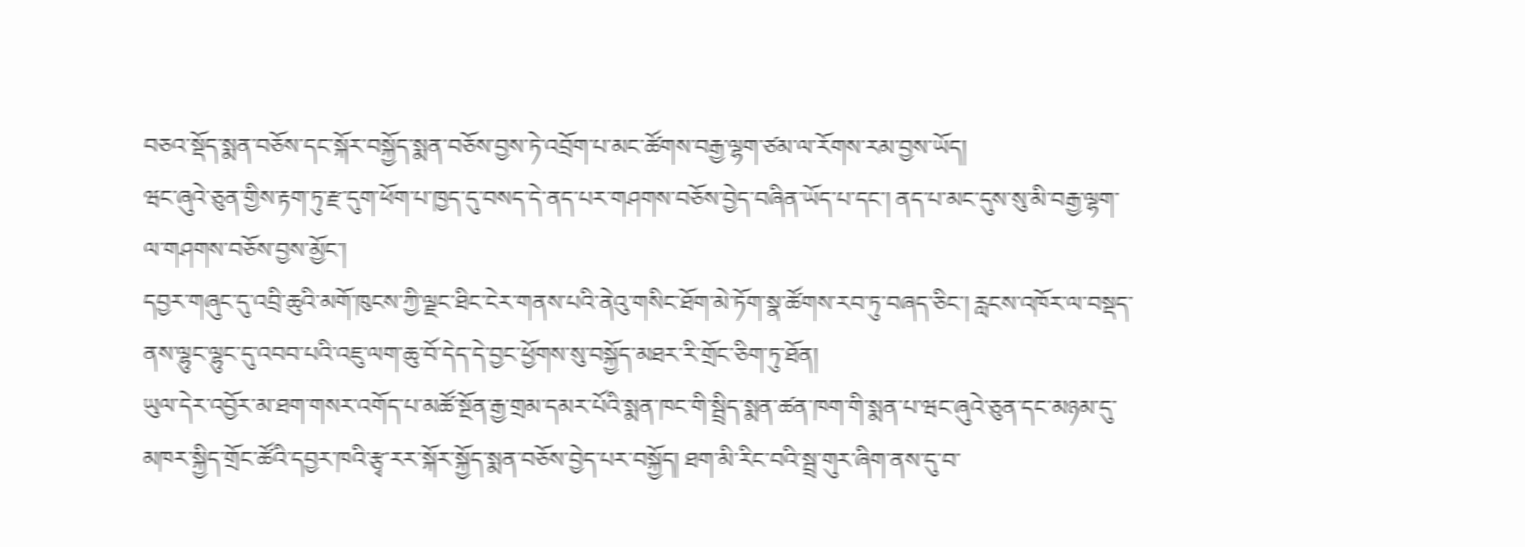བཅའ་སྡོད་སྨན་བཅོས་དང་སྐོར་བསྐྱོད་སྨན་བཅོས་བྱས་ཏེ་འབྲོག་པ་མང་ཚོགས་བརྒྱ་ལྷག་ཙམ་ལ་རོགས་རམ་བྱས་ཡོད།
ཝང་ཞུའེ་ཅུན་གྱིས་རྟག་ཏུ་རྫ་དུག་ཕོག་པ་ཁྱད་དུ་བསད་དེ་ནད་པར་གཤགས་བཅོས་བྱེད་བཞིན་ཡོད་པ་དང་། ནད་པ་མང་དུས་སུ་མི་བརྒྱ་ལྷག་ལ་གཤགས་བཅོས་བྱས་མྱོང་།
དབྱར་གཞུང་དུ་འབྲི་ཆུའི་མགོ་ཁུངས་ཀྱི་ལྗང་ཐིང་ངེར་གནས་པའི་ནེའུ་གསིང་ཐོག་མེ་ཏོག་སྣ་ཚོགས་རབ་ཏུ་བཞད་ཅིང་། རླངས་འཁོར་ལ་བསྡད་ནས་ལྷུང་ལྷུང་དུ་འབབ་པའི་འཇུ་ལག་ཆུ་བོ་དེད་དེ་བྱང་ཕྱོགས་སུ་བསྐྱོད་མཐར་རི་གྲོང་ཅིག་ཏུ་ཐོན།
ཡུལ་དེར་འབྱོར་མ་ཐག་གསར་འགོད་པ་མཚོ་སྔོན་རྒྱ་གྲམ་དམར་པོའི་སྨན་ཁང་གི་སྦྲིད་སྨན་ཚན་ཁག་གི་སྨན་པ་ཝང་ཞུའེ་ཅུན་དང་མཉམ་དུ་མཁར་སྐྱིད་གྲོང་ཚོའི་དབྱར་ཁའི་རྩྭ་རར་སྐོར་སྐྱོད་སྨན་བཅོས་བྱེད་པར་བསྐྱོད། ཐག་མི་རིང་བའི་སྦྲ་གུར་ཞིག་ནས་དུ་བ་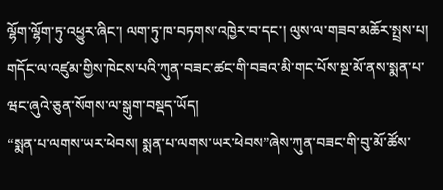ལྷོག་ལྷོག་ཏུ་འཕྱུར་ཞིང་། ལག་ཏུ་ཁ་བཏགས་འཁྱེར་བ་དང་། ལུས་ལ་གཟབ་མཆོར་སྤྲས་པ། གདོང་ལ་འཛུམ་གྱིས་ཁེངས་པའི་ཀུན་བཟང་ཚང་གི་བཟའ་མི་གང་པོས་སྔ་མོ་ནས་སྨན་པ་ཝང་ཞུའེ་ཅུན་སོགས་ལ་སྒུག་བསྡད་ཡོད།
“སྨན་པ་ལགས་ཡར་ཕེབས། སྨན་པ་ལགས་ཡར་ཕེབས”ཞེས་ཀུན་བཟང་གི་བུ་མོ་ཚོས་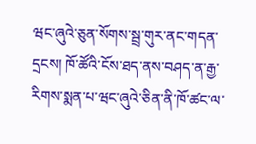ཝང་ཞུའེ་ཅུན་སོགས་སྦྲ་གུར་ནང་གདན་དྲངས། ཁོ་ཚོའི་ངོས་ཐད་ནས་བཤད་ན་རྒྱ་རིགས་སྨན་པ་ཝང་ཞུའེ་ཅིན་ནི་ཁོ་ཚང་ལ་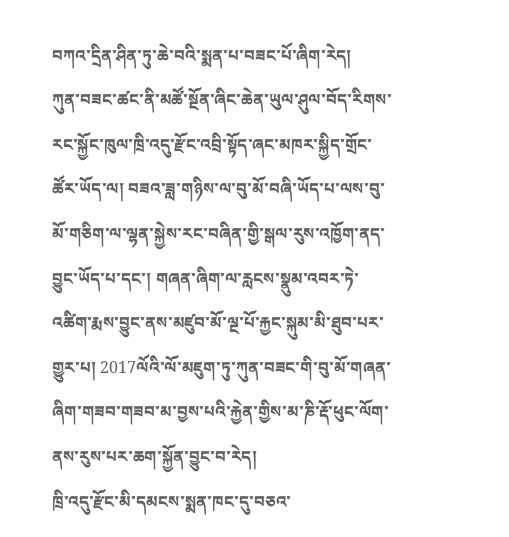བཀའ་དྲིན་ཤིན་ཏུ་ཆེ་བའི་སྨན་པ་བཟང་པོ་ཞིག་རེད།
ཀུན་བཟང་ཚང་ནི་མཚོ་སྔོན་ཞིང་ཆེན་ཡུལ་ཤུལ་བོད་རིགས་རང་སྐྱོང་ཁུལ་ཁྲི་འདུ་རྫོང་འབྲི་སྟོད་ཞང་མཁར་སྐྱིད་གྲོང་ཚོར་ཡོད་ལ། བཟའ་ཟླ་གཉིས་ལ་བུ་མོ་བཞི་ཡོད་པ་ལས་བུ་མོ་གཅིག་ལ་ལྷན་སྐྱེས་རང་བཞིན་གྱི་སྒལ་རུས་འཁྱོག་ནད་བྱུང་ཡོད་པ་དང་། གཞན་ཞིག་ལ་རླངས་སྣུམ་འབར་ཏེ་འཚིག་རྨས་བྱུང་ནས་མཛུབ་མོ་ལྔ་པོ་རྐྱང་སྐུམ་མི་ཐུབ་པར་གྱུར་པ། 2017ལོའི་ལོ་མཇུག་ཏུ་ཀུན་བཟང་གི་བུ་མོ་གཞན་ཞིག་གཟབ་གཟབ་མ་བྱས་པའི་རྐྱེན་གྱིས་མ་ཎི་རྡོ་ཕུང་ལོག་ནས་རུས་པར་ཆག་སྐྱོན་བྱུང་བ་རེད།
ཁྲི་འདུ་རྫོང་མི་དམངས་སྨན་ཁང་དུ་བཅའ་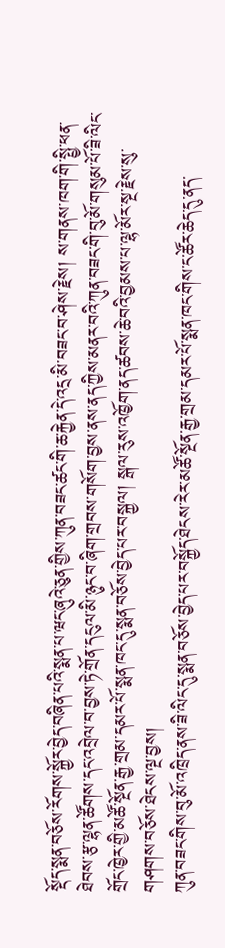སྡོད་སྨན་བཅོས་རོགས་སྐྱོར་བྱེད་བཞིན་པའི་སྨན་པ་ཝང་ཞུའེ་ཅུན་གྱིས་ཀུན་བཟང་ཚང་གི་ཆ་རྐྱེན་དེ་འདྲ་མི་བཟང་བ་ཤེས་རྗེས། ས་གནས་ཁག་གི་སྤྱི་ཕན་ཐེབས་རྩ་ལྷན་ཚོགས་དང་འབྲེལ་བ་བྱས་ཏེ་གྲོན་དངུལ་མི་ཉུང་བ་ཞིག་གྲབས་གསོག་བྱས་ནས་ནད་ཀྱིས་མནར་བའི་ཀུན་བཟང་གི་བུ་མོ་གསུམ་པོ་ཟི་ལིང་གྲོང་ཁྱེར་གྱི་མཚོ་སྔོན་རྒྱ་གྲམ་དམར་པོ་སྨན་ཁང་དུ་སྨན་བཅོས་བྱེད་པར་བསྐྱལ། སྒལ་རུས་འཁྱོག་ནད་ཚབས་ཆེ་བའི་བྱམས་པ་ལྷ་མོར་སྔ་རྗེས་སུ་གཤགས་བཅོས་ཐེངས་ལྔ་བྱས།
ཀུན་བཟང་གིས་བུ་མོ་འཁྲིད་ནས་ཟི་ལིང་དུ་སྨན་བཅོས་བྱེད་པར་བསྐྱོད་ཐེངས་རེར་མཚོ་སྔོན་རྒྱ་གྲམ་དམར་པོ་སྨན་ཁང་གིས་ང་ཚོར་ཆེད་དུ་ནད་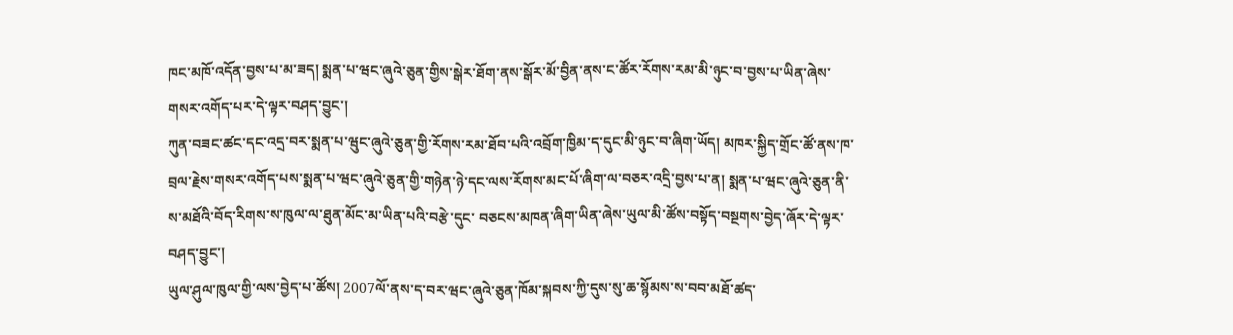ཁང་མཁོ་འདོན་བྱས་པ་མ་ཟད། སྨན་པ་ཝང་ཞུའེ་ཅུན་གྱིས་སྒེར་ཐོག་ནས་སྒོར་མོ་བྱིན་ནས་ང་ཚོར་རོགས་རམ་མི་ཉུང་བ་བྱས་པ་ཡིན་ཞེས་གསར་འགོད་པར་དེ་ལྟར་བཤད་བྱུང་།
ཀུན་བཟང་ཚང་དང་འདྲ་བར་སྨན་པ་ཝུང་ཞུའེ་ཅུན་གྱི་རོགས་རམ་ཐོབ་པའི་འབྲོག་ཁྱིམ་ད་དུང་མི་ཉུང་བ་ཞིག་ཡོད། མཁར་སྐྱིད་གྲོང་ཚོ་ནས་ཁ་བྲལ་རྗེས་གསར་འགོད་པས་སྨན་པ་ཝང་ཞུའེ་ཅུན་གྱི་གཉེན་ཉེ་དང་ལས་རོགས་མང་པོ་ཞིག་ལ་བཅར་འདྲི་བྱས་པ་ན། སྨན་པ་ཝང་ཞུའེ་ཅུན་ནི་ས་མཐོའི་བོད་རིགས་ས་ཁུལ་ལ་ཐུན་མོང་མ་ཡིན་པའི་བརྩེ་དུང་ བཅངས་མཁན་ཞིག་ཡིན་ཞེས་ཡུལ་མི་ཚོས་བསྟོད་བསྔགས་བྱེད་ཞོར་དེ་ལྟར་བཤད་བྱུང་།
ཡུལ་ཤུལ་ཁུལ་གྱི་ལས་བྱེད་པ་ཚོས། 2007ལོ་ནས་ད་བར་ཝང་ཞུའེ་ཅུན་ཁོམ་སྐབས་ཀྱི་དུས་སུ་ཆ་སྙོམས་ས་བབ་མཐོ་ཚད་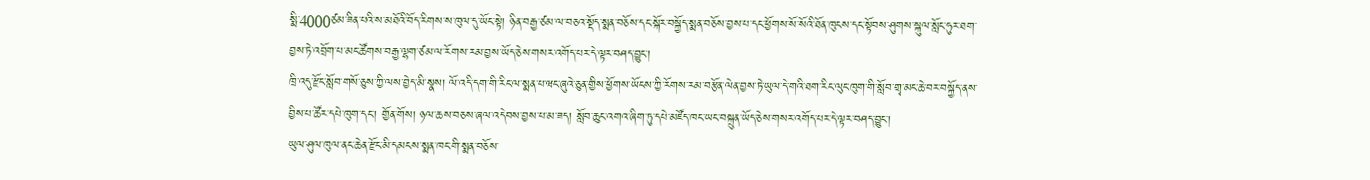སྨི་4000ཙམ་ཟིན་པའི་ས་མཐོའི་བོད་རིགས་ས་ཁུལ་དུ་ཡོང་སྟེ། ཉིན་བརྒྱ་ཙམ་ལ་བཅའ་སྡོད་སྨན་བཅོས་དང་སྐོར་བསྐྱོད་སྨན་བཅོས་བྱས་པ་དང་ཕྱོགས་སོ་སོའི་ཐོན་ཁུངས་དང་སྟོབས་ཤུགས་སྐུལ་སློང་ཧུར་ཐག་བྱས་ཏེ་འབྲོག་པ་མང་ཚོགས་བརྒྱ་ལྷག་ཙམ་ལ་རོགས་རམ་བྱས་ཡོད་ཅེས་གསར་འགོད་པར་དེ་ལྟར་བཤད་བྱུང་།
ཁྲི་འདུ་རྫོང་སློབ་གསོ་ཅུས་ཀྱི་ལས་བྱེད་མི་སྣས། ལོ་འདི་དག་གི་རིང་ལ་སྨན་པ་ཝང་ཞུའེ་ཅུན་གྱིས་ཕྱོགས་ཡོངས་ཀྱི་རོགས་རམ་བརྩོན་ལེན་བྱས་ཏེ་ཡུལ་དེ་གའི་ཐག་རིང་ལུང་ཁུག་གི་སློབ་གྲྭ་མང་ཆེ་བར་བསྐྱོད་ནས་བྱིས་པ་ཚོར་དཔེ་ཁུག་དང་། གྱོན་གོས། ཉལ་ཆས་བཅས་ཞལ་འདེབས་བྱས་པ་མ་ཟད། སློབ་ཆུང་འགའ་ཞིག་ཏུ་དཔེ་མཛོད་ཁང་ཡང་བསྐྲུན་ཡོད་ཅེས་གསར་འགོད་པར་དེ་ལྟར་བཤད་བྱུང་།
ཡུལ་ཤུལ་ཁུལ་ནང་ཆེན་རྫོང་མི་དམངས་སྨན་ཁང་གི་སྨན་བཅོས་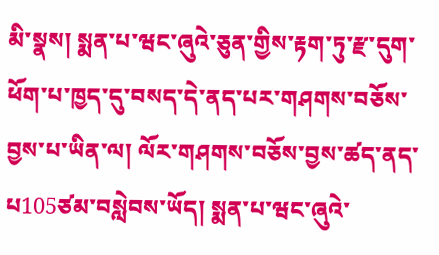མི་སྣས། སྨན་པ་ཝང་ཞུའེ་ཅུན་གྱིས་རྟག་ཏུ་རྫ་དུག་ཕོག་པ་ཁྱད་དུ་བསད་དེ་ནད་པར་གཤགས་བཅོས་བྱས་པ་ཡིན་ལ། ལོར་གཤགས་བཅོས་བྱས་ཚད་ནད་པ105ཙམ་བསླེབས་ཡོད། སྨན་པ་ཝང་ཞུའེ་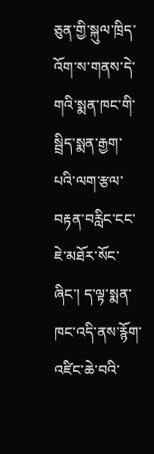ཅུན་གྱི་སྐུལ་ཁྲིད་འོག་ས་གནས་དེ་གའི་སྨན་ཁང་གི་སྦྲིད་སྨན་རྒྱག་པའི་ལག་རྩལ་བརྟན་བརླིང་ངང་ཇེ་མཐོར་སོང་ཞིང་། ད་ལྟ་སྨན་ཁང་འདི་ནས་རྙོག་འཛིང་ཆེ་བའི་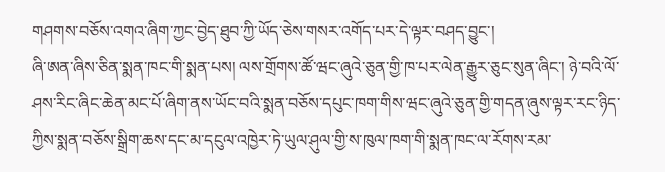གཤགས་བཅོས་འགའ་ཞིག་ཀྱང་བྱེད་ཐུབ་ཀྱི་ཡོད་ཅེས་གསར་འགོད་པར་དེ་ལྟར་བཤད་བྱུང་།
ཞི་ཨན་ཞིས་ཅིན་སྨན་ཁང་གི་སྨན་པས། ལས་གྲོགས་ཚོ་ཝང་ཞུའེ་ཅུན་གྱི་ཁ་པར་ལེན་རྒྱུར་ཅུང་སུན་ཞིང་། ཉེ་བའི་ལོ་ཤས་རིང་ཞིང་ཆེན་མང་པོ་ཞིག་ནས་ཡོང་བའི་སྨན་བཅོས་དཔུང་ཁག་གིས་ཝང་ཞུའེ་ཅུན་གྱི་གདན་ཞུས་ལྟར་རང་ཉིད་ཀྱིས་སྨན་བཅོས་སྒྲིག་ཆས་དང་མ་དངུལ་འཁྱེར་ཏེ་ཡུལ་ཤུལ་གྱི་ས་ཁུལ་ཁག་གི་སྨན་ཁང་ལ་རོགས་རམ་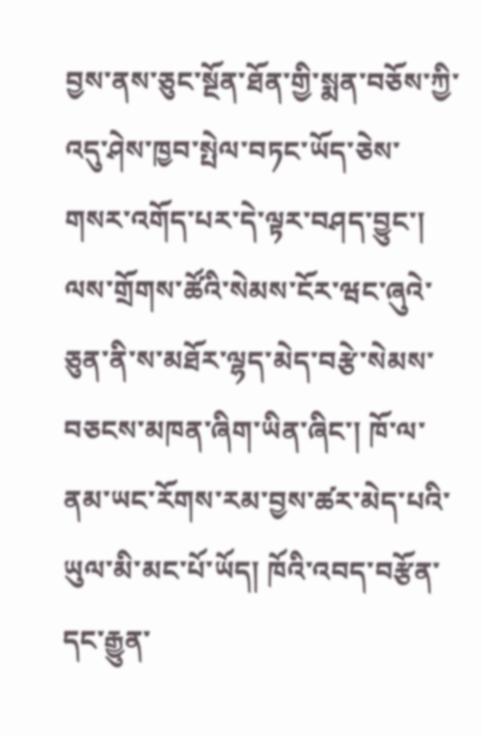བྱས་ནས་ཅུང་སྔོན་ཐོན་གྱི་སྨན་བཅོས་ཀྱི་འདུ་ཤེས་ཁྱབ་སྤེལ་བཏང་ཡོད་ཅེས་གསར་འགོད་པར་དེ་ལྟར་བཤད་བྱུང་།
ལས་གྲོགས་ཚོའི་སེམས་ངོར་ཝང་ཞུའེ་ཅུན་ནི་ས་མཐོར་ལྷད་མེད་བརྩེ་སེམས་བཅངས་མཁན་ཞིག་ཡིན་ཞིང་། ཁོ་ལ་ནམ་ཡང་རོགས་རམ་བྱས་ཚར་མེད་པའི་ཡུལ་མི་མང་པོ་ཡོད། ཁོའི་འབད་བརྩོན་དང་རྒྱུན་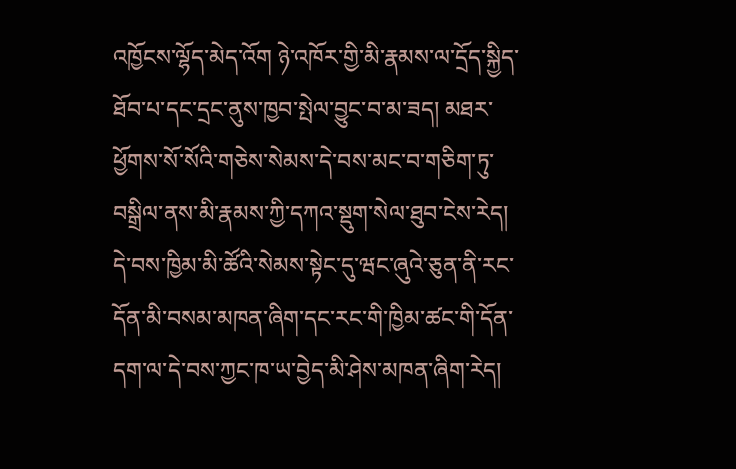འཁྱོངས་ལྷོད་མེད་འོག ཉེ་འཁོར་གྱི་མི་རྣམས་ལ་དྲོད་སྐྱིད་ཐོབ་པ་དང་དྲང་ནུས་ཁྱབ་སྤེལ་བྱུང་བ་མ་ཟད། མཐར་ཕྱོགས་སོ་སོའི་གཅེས་སེམས་དེ་བས་མང་བ་གཅིག་ཏུ་བསྒྲིལ་ནས་མི་རྣམས་ཀྱི་དཀའ་སྡུག་སེལ་ཐུབ་ངེས་རེད།
དེ་བས་ཁྱིམ་མི་ཚོའི་སེམས་སྟེང་དུ་ཝང་ཞུའེ་ཅུན་ནི་རང་དོན་མི་བསམ་མཁན་ཞིག་དང་རང་གི་ཁྱིམ་ཚང་གི་དོན་དག་ལ་དེ་བས་ཀྱང་ཁ་ཡ་བྱེད་མི་ཤེས་མཁན་ཞིག་རེད།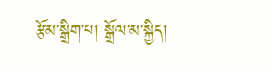རྩོམ་སྒྲིག་པ། སྒྲོལ་མ་སྐྱིད།